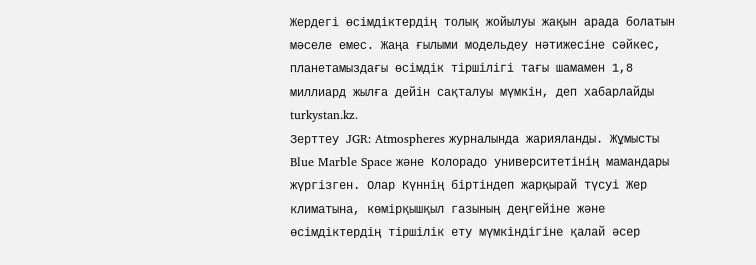Жердегі өсімдіктердің толық жойылуы жақын арада болатын мәселе емес. Жаңа ғылыми модельдеу нәтижесіне сәйкес, планетамыздағы өсімдік тіршілігі тағы шамамен 1,8 миллиард жылға дейін сақталуы мүмкін, деп хабарлайды turkystan.kz.
Зерттеу JGR: Atmospheres журналында жарияланды. Жұмысты Blue Marble Space және Колорадо университетінің мамандары жүргізген. Олар Күннің біртіндеп жарқырай түсуі Жер климатына, көмірқышқыл газының деңгейіне және өсімдіктердің тіршілік ету мүмкіндігіне қалай әсер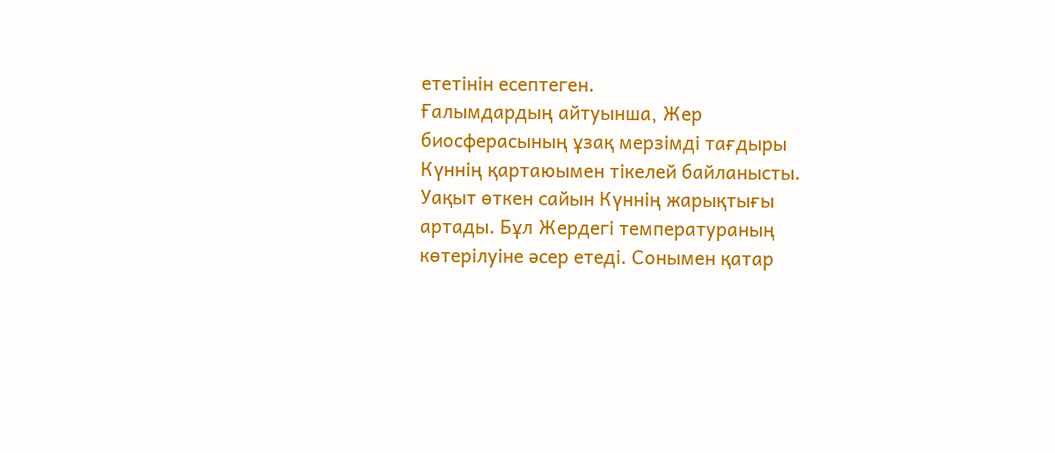ететінін есептеген.
Ғалымдардың айтуынша, Жер биосферасының ұзақ мерзімді тағдыры Күннің қартаюымен тікелей байланысты. Уақыт өткен сайын Күннің жарықтығы артады. Бұл Жердегі температураның көтерілуіне әсер етеді. Сонымен қатар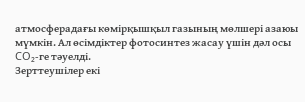атмосферадағы көмірқышқыл газының мөлшері азаюы мүмкін. Ал өсімдіктер фотосинтез жасау үшін дәл осы CO₂-ге тәуелді.
Зерттеушілер екі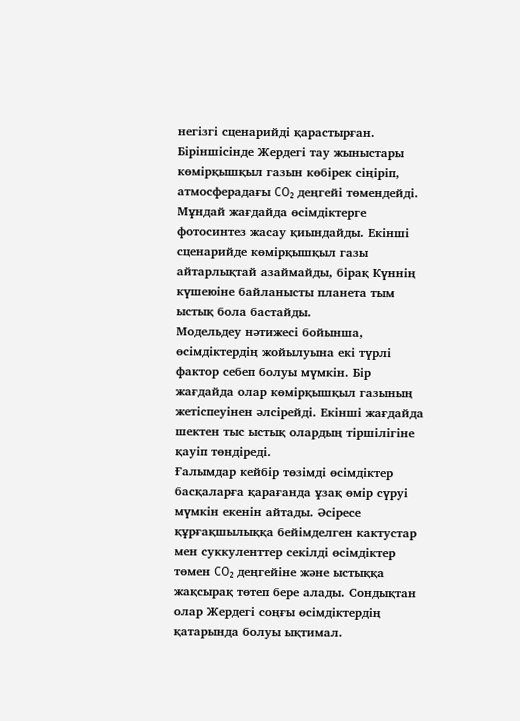негізгі сценарийді қарастырған. Біріншісінде Жердегі тау жыныстары көмірқышқыл газын көбірек сіңіріп, атмосферадағы CO₂ деңгейі төмендейді. Мұндай жағдайда өсімдіктерге фотосинтез жасау қиындайды. Екінші сценарийде көмірқышқыл газы айтарлықтай азаймайды, бірақ Күннің күшеюіне байланысты планета тым ыстық бола бастайды.
Модельдеу нәтижесі бойынша, өсімдіктердің жойылуына екі түрлі фактор себеп болуы мүмкін. Бір жағдайда олар көмірқышқыл газының жетіспеуінен әлсірейді. Екінші жағдайда шектен тыс ыстық олардың тіршілігіне қауіп төндіреді.
Ғалымдар кейбір төзімді өсімдіктер басқаларға қарағанда ұзақ өмір сүруі мүмкін екенін айтады. Әсіресе құрғақшылыққа бейімделген кактустар мен суккуленттер секілді өсімдіктер төмен CO₂ деңгейіне және ыстыққа жақсырақ төтеп бере алады. Сондықтан олар Жердегі соңғы өсімдіктердің қатарында болуы ықтимал.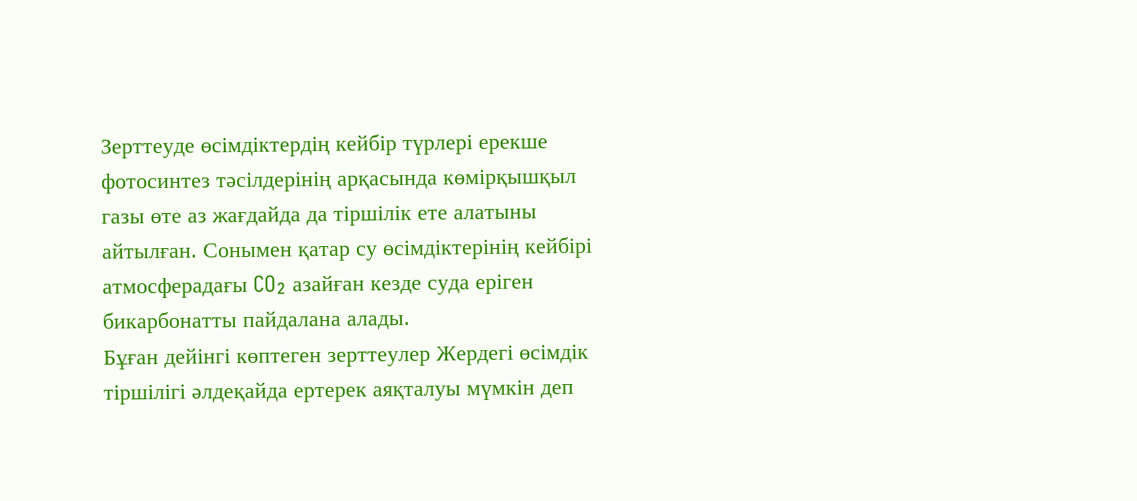Зерттеуде өсімдіктердің кейбір түрлері ерекше фотосинтез тәсілдерінің арқасында көмірқышқыл газы өте аз жағдайда да тіршілік ете алатыны айтылған. Сонымен қатар су өсімдіктерінің кейбірі атмосферадағы CO₂ азайған кезде суда еріген бикарбонатты пайдалана алады.
Бұған дейінгі көптеген зерттеулер Жердегі өсімдік тіршілігі әлдеқайда ертерек аяқталуы мүмкін деп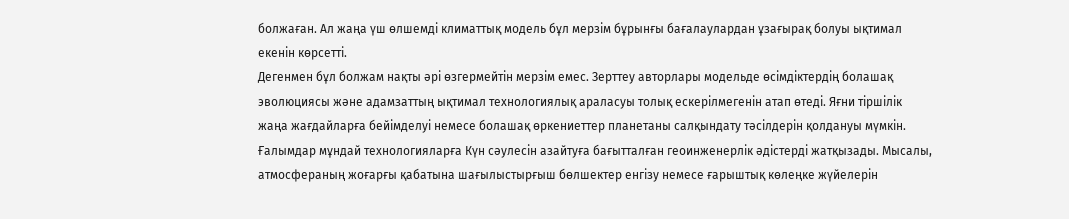болжаған. Ал жаңа үш өлшемді климаттық модель бұл мерзім бұрынғы бағалаулардан ұзағырақ болуы ықтимал екенін көрсетті.
Дегенмен бұл болжам нақты әрі өзгермейтін мерзім емес. Зерттеу авторлары модельде өсімдіктердің болашақ эволюциясы және адамзаттың ықтимал технологиялық араласуы толық ескерілмегенін атап өтеді. Яғни тіршілік жаңа жағдайларға бейімделуі немесе болашақ өркениеттер планетаны салқындату тәсілдерін қолдануы мүмкін.
Ғалымдар мұндай технологияларға Күн сәулесін азайтуға бағытталған геоинженерлік әдістерді жатқызады. Мысалы, атмосфераның жоғарғы қабатына шағылыстырғыш бөлшектер енгізу немесе ғарыштық көлеңке жүйелерін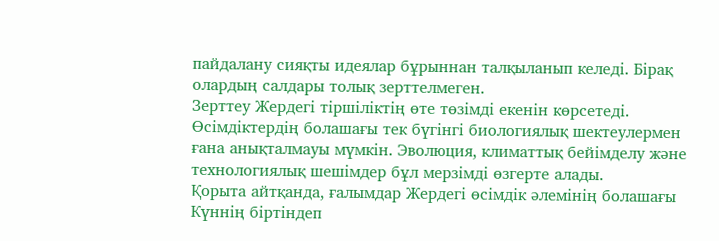пайдалану сияқты идеялар бұрыннан талқыланып келеді. Бірақ олардың салдары толық зерттелмеген.
Зерттеу Жердегі тіршіліктің өте төзімді екенін көрсетеді. Өсімдіктердің болашағы тек бүгінгі биологиялық шектеулермен ғана анықталмауы мүмкін. Эволюция, климаттық бейімделу және технологиялық шешімдер бұл мерзімді өзгерте алады.
Қорыта айтқанда, ғалымдар Жердегі өсімдік әлемінің болашағы Күннің біртіндеп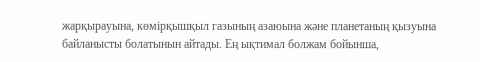жарқырауына, көмірқышқыл газының азаюына және планетаның қызуына байланысты болатынын айтады. Ең ықтимал болжам бойынша,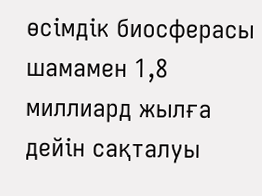өсімдік биосферасы шамамен 1,8 миллиард жылға дейін сақталуы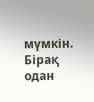мүмкін. Бірақ одан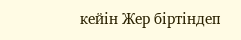кейін Жер біртіндеп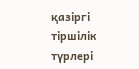қазіргі тіршілік түрлері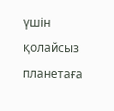үшін қолайсыз планетаға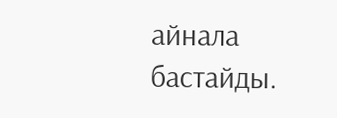айнала бастайды.